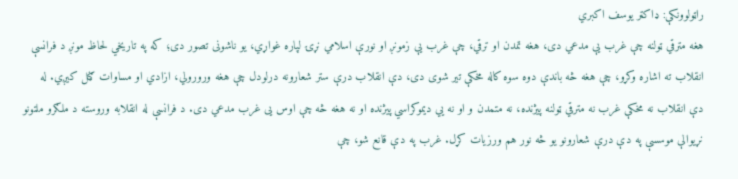راټولوونکې: ډاکټر يوسف اکبري
هغه مترقي ټولنه چې غرب یې مدعي دی، هغه تمدن او ترقي، چې غرب یې زمونږ او نورې اسلامي نړۍ لپاره غواړي، یو ناشونی تصور دی؛ که په تاریخي لحاظ مونږ د فرانسې انقلاب ته اشاره وکړو، چې هغه څه باندې دوه سوه کاله مخکې تیر شوی دی، دې انقلاب درې ستر شعارونه درلودل چې هغه ورورولي، ازادي او مساوات ګڼل کیږي. له دې انقلاب نه مخکې غرب نه مترقي ټولنه پیژنده، نه متمدن و او نه یي دیموکراسي پیژنده او نه هغه څه چې اوس یی غرب مدعي دی. د فرانسې له انقلابه وروسته د ملګرو ملتونو نړیوالې موسسې په دې درې شعارونو یو څه نور هم ورزیات کړل. غرب په دې قانع شو، چې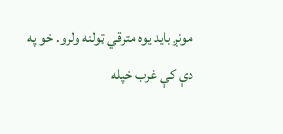مونږ باید یوه مترقي ټولنه ولرو. خو په دې کې غرب خپله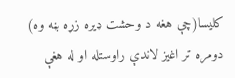کلیسا(چې هغه د وحشت ډیره زړه بڼه وه) دومره تر اغیز لاندې راوستله او له هغې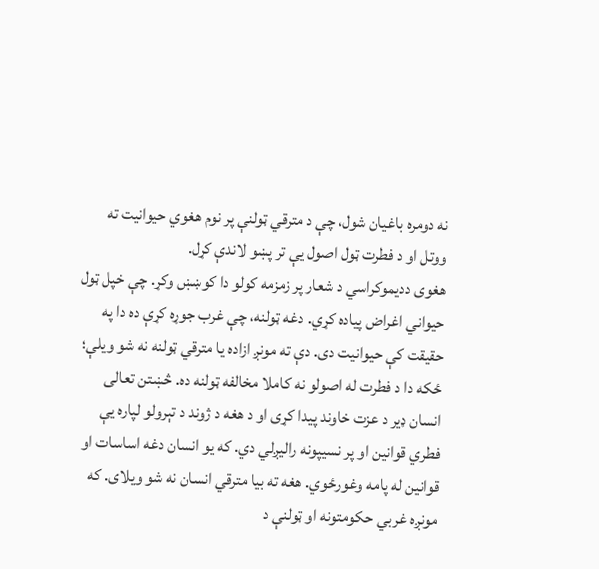نه دومره باغیان شول، چې د مترقي ټولنې پر نوم هغوي حیوانیت ته ووتل او د فطرت ټول اصول یې تر پښو لاندې کړل.
هغوی ددیموکراسي د شعار پر زمزمه کولو دا کوښښ وکړ. چې خپل ټول حیواني اغراض پیاده کړي. دغه ټولنه، چې غرب جوړه کړې ده دا په حقیقت کې حیوانیت دی. دې ته مونږ ازاده یا مترقي ټولنه نه شو ویلې؛ ځکه دا د فطرت له اصولو نه کاملا مخالفه ټولنه ده. څښتن تعالی انسان ډیر د عزت خاوند پیدا کړی او د هغه د ژوند د تېرولو لپاره یې فطري قوانین او پر نسیپونه رالیږلي دي. که یو انسان دغه اساسات او قوانین له پامه وغورځوي. هغه ته بیا مترقي انسان نه شو ویلای. که مونږه غربي حکومتونه او ټولنې د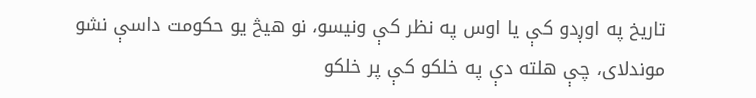تاریخ په اوږدو کې یا اوس په نظر کې ونیسو، نو هیڅ یو حکومت داسې نشو موندلای، چې هلته دې په خلکو کې پر خلکو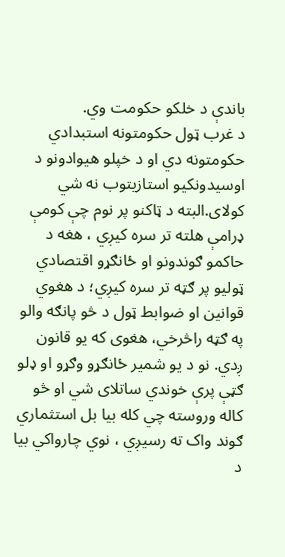باندې د خلکو حکومت وي.
د غرب ټول حکومتونه استبدادي حکومتونه دي او د خپلو هیوادونو د اوسیدونکیو استازیتوب نه شي کولای.البته د ټاکنو پر نوم چې کومې ډرامې هلته تر سره کیږي ، هغه د حاکمو ګوندونو او ځانګړو اقتصادي ټولیو پر ګټه تر سره کیږي؛ د هغوي قوانین او ضوابط ټول د څو پانګه والو په ګټه راڅرخي، هغوی که یو قانون ږدي. نو د یو شمیر ځانګړو وګړو او ډلو ګټې پرې خوندي ساتلای شي او څو کاله وروسته چي کله بیا بل استثماري ګوند واک ته رسیږي ، نوي چارواکي بیا د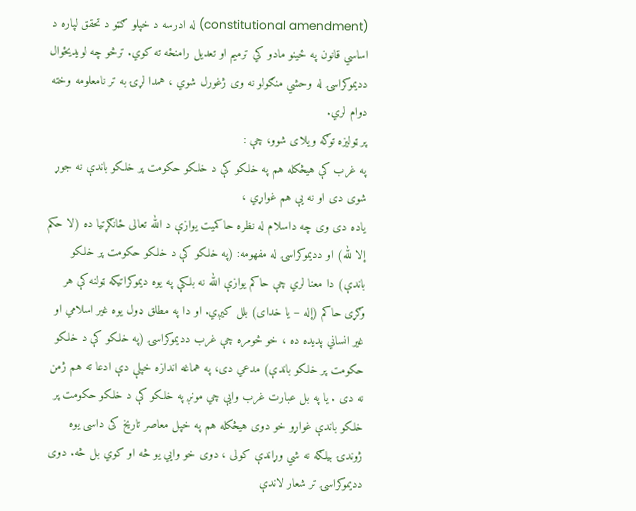(constitutional amendment) له ادرسه د خپلو ګټو د تحقق لپاره د اساسي قانون په ځینو مادو کي ترمیم او تعدیل رامنځه ته کوي. ترڅو چه لویدیځوال ددیموکراسۍ له وحشي منګولو نه وی ژغورل شوي ، همدا لړۍ به تر نامعلومه وخته دوام لري.
پر ټولیزه توګه ویلای شوو، چې :
په غرب کې هیڅکله هم په خلکو کې د خلکو حکومت پر خلکو باندې نه جوړ شوی دی او نه یې هم غواړي ،
یاده دی وی چه داسلام له نظره حاکمیت یوازې د الله تعالی ځانګړتیا ده (لا حکم إلا لله) او ددیموکراسۍ له مفهومه: (په خلکو کې د خلکو حکومت پر خلکو باندې) دا معنا لري چې حاکم یوازې الله نه بلکې په یوه دیموکراتیکه ټولنه کې هر وګړی حاکم (إله – یا خدای) بلل کیږي. او دا په مطلق ډول یوه غیر اسلامي او غیر انساني پدیده ده ، خو څومره چې غرب ددیموکراسۍ (په خلکو کې د خلکو حکومت پر خلکو باندې) مدعي دی، په هماغه اندازه خپلې دې ادعا ته هم ژمن نه دی . یا په بل عبارت غرب وايې چي مونږ په خلکو کې د خلکو حکومت پر خلکو باندې غواړو خو دوی هیڅکله هم په خپل معاصر تاریخ کی داسی یوه ژوندۍ بیلګه نه شي وړاندې کولی ، دوی خو وایي یو څه او کوي بل څه. دوی ددیموکراسۍ تر شعار لاندې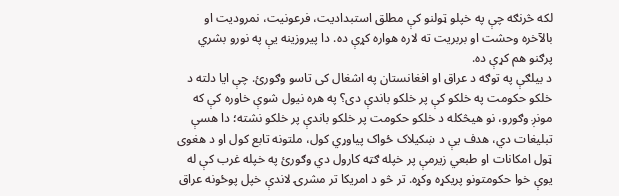لکه څرنګه چې په خپلو ټولنو کې مطلق استبدادیت، فرعونیت، نمرودیت او بالآخره وحشت او بربریت ته لاره هواره کړې ده. دا پیروزینه یې په نورو بشري پرګنو هم کړې ده.
د بیلګې په توګه د عراق او افغانستان په اشغال کی تاسو وګورئ. چې ایا دلته د خلکو حکومت په خلکو کې پر خلکو باندې دی؟ په هره نیول شوې خاوره کې که مونږ وګورو، نو هیڅکله د خلکو حکومت پر خلکو باندې پر خلکو نشته؛ دا هسې تبلیغات دي، هدف یې د ښکیلاک ځواک پیاوړي کول، ملتونه تابع کول او د هغوی ټول امکانات او طبعي زیرمې پر خپله ګټه کارول دي وګورئ په خپله غرب کې له یوې خوا حکومتونو پریکړه وکړه. تر څو د امریکا تر مشرۍ لاندې خپل پوځونه عراق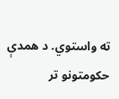ته واستوي. د همدې حکومتونو تر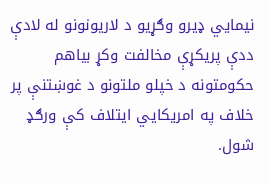نیمایي ډیرو وګړیو د لاریونونو له لادې ددې پریکړې مخالفت وکړ بیاهم حکومتونه د خپلو ملتونو د غوښتنې پر خلاف په امریکايي ایتلاف کې ورګډ شول.